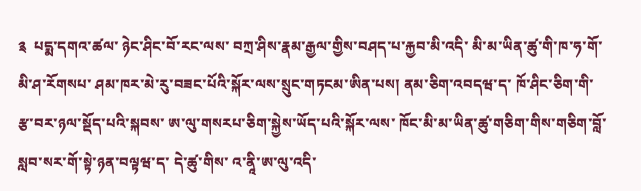༉  པདྨ་དགའ་ཚལ་ ཉེང་ཤིང་བོ་རང་ལས་ བཀྲ་ཤིས་རྣམ་རྒྱལ་གྱིས་བཤད་པ་རྐྱབ་མི་འདི་ མི་མ་ཡིན་ཚུ་གི་ཁ་ཧ་གོ་མི་ཤ་རོགསཔ་ ཤམ་ཁར་མེ་རུ་བཟང་པོའི་སྐོར་ལས་སྲུང་གཏངམ་ཨིན་པས། ནམ་ཅིག་འབདཝ་ད་ ཁོ་ཤིང་ཅིག་གི་རྩ་བར་ཉལ་སྡོད་པའི་སྐབས་ ཨ་ལུ་གསརཔ་ཅིག་སྐྱེས་ཡོད་པའི་སྐོར་ལས་ ཁོང་མི་མ་ཡིན་ཚུ་གཅིག་གིས་གཅིག་བློ་སླབ་སར་གོ་སྟེ་ཉན་བལྟཝ་ད་ དེ་ཚུ་གིས་ འ་ནཱི་ཨ་ལུ་འདི་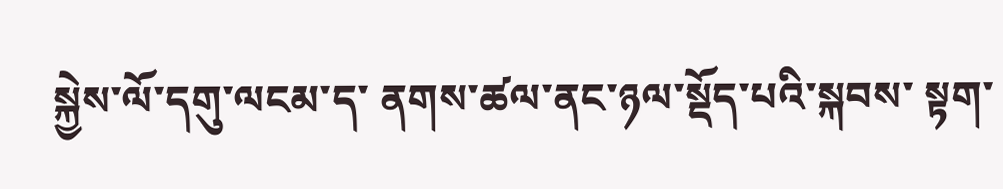སྐྱེས་ལོ་དགུ་ལངམ་ད་ ནགས་ཚལ་ནང་ཉལ་སྡོད་པའི་སྐབས་ སྟག་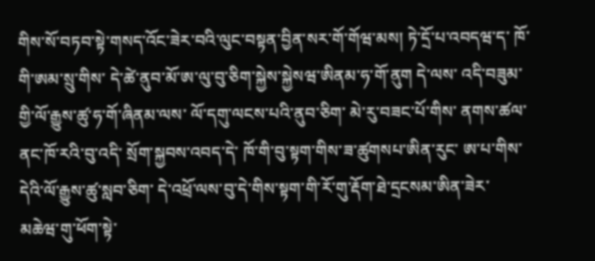གིས་སོ་བཏབ་སྟེ་གསད་འོང་ཟེར་བའི་ལུང་བསྟན་བྱིན་སར་གོ་གོཝ་མས། ཏེ་དྲོ་པ་འབདཝ་ད་ ཁོ་གི་ཨམ་སྲུ་གིས་ དེ་ཚེ་ནུབ་མོ་ཨ་ལུ་བུ་ཅིག་སྐྱེས་སྐྱེསཝ་ཨིནམ་ཧ་གོ་ནུག དེ་ལས་ འདི་བཟུམ་གྱི་ལོ་རྒྱུས་ཚུ་ཧ་གོ་ཞིནམ་ལས་ ལོ་དགུ་ལངས་པའི་ནུབ་ཅིག་ མེ་རུ་བཟང་པོ་གིས་ ནགས་ཚལ་ནང་ཁོ་རའི་བུ་འདི་ སྲོག་སྐྱབས་འབད་དེ་ ཁོ་གི་བུ་སྟག་གིས་ཟ་ཚུགསཔ་ཨིན་རུང་ ཨ་པ་གིས་དེའི་ལོ་རྒྱུས་ཚུ་སླབ་ཅིག་ དེ་འཕྲོ་ལས་བུ་དེ་གིས་སྟག་གི་རོ་གུ་རྡོག་ཐེ་དྲངསམ་ཨིན་ཟེར་ མཆེཝ་གུ་ཕོག་སྟེ་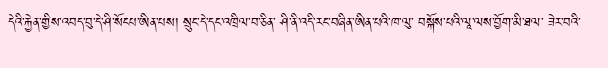དེའི་རྐྱེན་གྱིས་འབད་བུ་དེ་ཤི་སོངཔ་ཨིན་པས། སྲུང་དེ་དང་འཁྲིལ་བ་ཅིན་ ཤི་ནི་འདི་རང་བཞིན་ཨིན་པའི་ཁ་ལུ་ བསྐོས་པའི་ལཱ་ལས་བྱོག་མི་ཐལ་ ཟེར་བའི་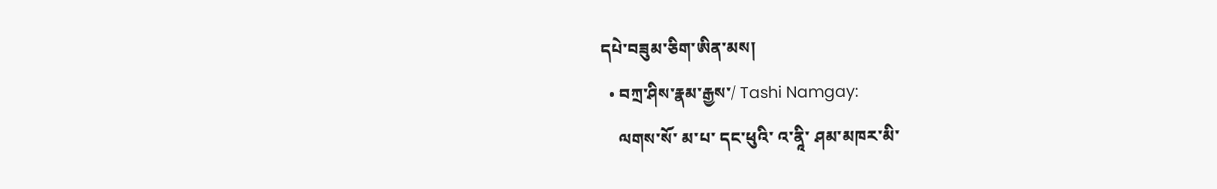དཔེ་བཟུམ་ཅིག་ཨིན་མས།
  • བཀྲ་ཤིས་རྣམ་རྒྱས་/ Tashi Namgay:
    ལགས་སོ་ མ་པ་ དང་ཕུའི་ འ་ནཱི་ ཤམ་མཁར་མི་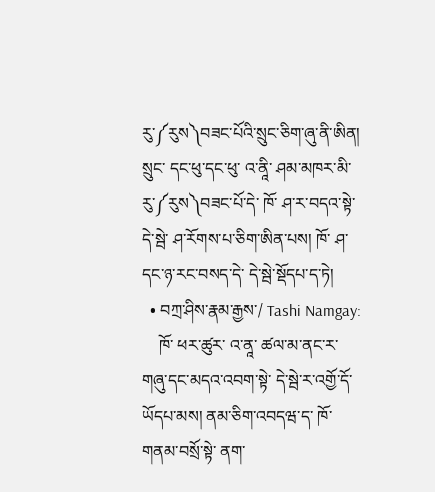རུ་༼རུས༽བཟང་པོའི་སྲུང་ཅིག་ཞུ་ནི་ཨིན། སྲུང་ དང་ཕུ་དང་ཕུ་ འ་ནཱི་ ཤམ་མཁར་མི་རུ་༼རུས༽བཟང་པོ་དེ་ ཁོ་ ཤ་ར་བདའ་སྟེ་ དེ་སྦེ་ ཤ་རོགས་པ་ཅིག་ཨིན་པས། ཁོ་ ཤ་དང་ཉ་རང་བསད་དེ་ དེ་སྦེ་སྡོདཔ་ད་ཏེ།
  • བཀྲ་ཤིས་རྣམ་རྒྱས་/ Tashi Namgay:
    ཁོ་ ཕར་ཚུར་ འ་ནཱ་ ཚལ་མ་ནང་ར་ གཞུ་དང་མདའ་འབག་སྟེ་ དེ་སྦེ་ར་འགྱོ་དོ་ཡོདཔ་མས། ནམ་ཅིག་འབདཝ་ད་ ཁོ་ གནམ་བསྲོ་སྟེ་ ནག་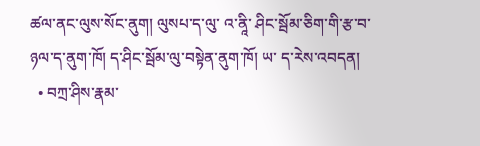ཚལ་ནང་ལུས་སོང་ནུག། ལུསཔ་ད་ལུ་ འ་ནཱི་ ཤིང་སྦོམ་ཅིག་གི་རྩ་བ་ ཉལ་ད་ནུག་ཁོ། ད་ཤིང་སྦོམ་ལུ་བསྟེན་ནུག་ཁོ། ཡ་ ད་རེས་འབདན།
  • བཀྲ་ཤིས་རྣམ་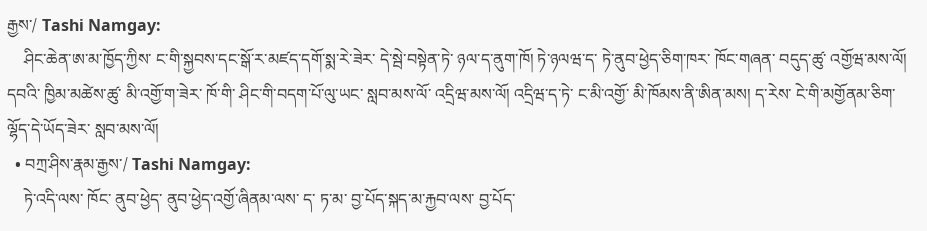རྒྱས་/ Tashi Namgay:
    ཤིང་ཆེན་ཨ་མ་ཁྱོད་ཀྱིས་ ང་གི་སྐྱབས་དང་སྒོ་ར་མཛད་དགོ་སྨ་རེ་ཟེར་ དེ་སྦེ་བསྟེན་ཏེ་ ཉལ་ད་ནུག་ཁོ། ཏེ་ཉལཝ་ད་ ཏེ་ནུབ་ཕྱེད་ཅིག་ཁར་ ཁོང་གཞན་ བདུད་ཚུ་ འགྱོཝ་མས་ལོ། དབའི་ ཁྱིམ་མཚེས་ཚུ་ མི་འགྱོ་ག་ཟེར་ ཁོ་གི་ ཤིང་གི་བདག་པོ་ལུ་ཡང་ སླབ་མས་ལོ་ འདྲིཝ་མས་ལོ། འདྲིཝ་ད་ཏེ་ ང་མི་འགྱོ་ མི་ཁོམས་ནི་ཨིན་མས། ད་རེས་ ངེ་གི་མགྱོནམ་ཅིག་ལྷོད་དེ་ཡོད་ཟེར་ སླབ་མས་ལོ།
  • བཀྲ་ཤིས་རྣམ་རྒྱས་/ Tashi Namgay:
    ཏེ་འདི་ལས་ ཁོང་ ནུབ་ཕྱེད་ ནུབ་ཕྱེད་འགྱོ་ཞིནམ་ལས་ ད་ ཏ་མ་ བྱ་པོད་སྐད་མ་རྐྱབ་ལས་ བྱ་པོད་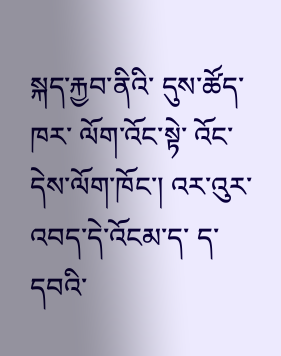སྐད་རྐྱབ་ནིའི་ དུས་ཚོད་ཁར་ ལོག་འོང་སྟེ་ འོང་དེས་ལོག་ཁོང་། འར་འུར་འབད་དེ་འོངམ་ད་ ད་དབའི་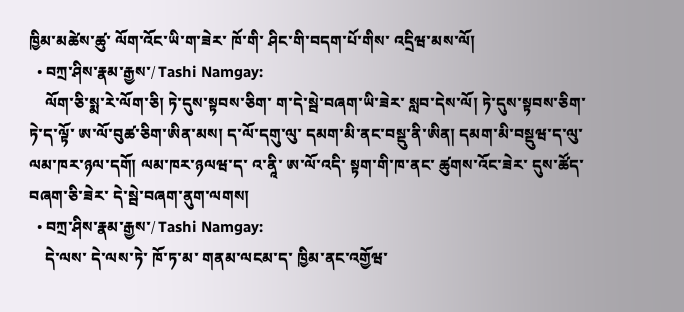ཁྱིམ་མཚེས་ཚུ་ ལོག་འོང་ཡི་ག་ཟེར་ ཁོ་གི་ ཤིང་གི་བདག་པོ་གིས་ འདྲིཝ་མས་ལོ།
  • བཀྲ་ཤིས་རྣམ་རྒྱས་/ Tashi Namgay:
    ལོག་ཅི་སྨ་རེ་ལོག་ཅི། ཏེ་དུས་སྟབས་ཅིག་ ག་དེ་སྦེ་བཞག་ཡི་ཟེར་ སླབ་དེས་ལོ། ཏེ་དུས་སྟབས་ཅིག་ ཏེ་ད་ལྟོ་ ཨ་ལོ་བུཚ་ཅིག་ཨིན་མས། ད་ལོ་དགུ་ལུ་ དམག་མི་ནང་བསྡུ་ནི་ཨིན། དམག་མི་བསྡུཝ་ད་ལུ་ ལམ་ཁར་ཉལ་དགོ། ལམ་ཁར་ཉལཝ་ད་ འ་ནཱི་ ཨ་ལོ་འདི་ སྟག་གི་ཁ་ནང་ ཚུགས་འོང་ཟེར་ དུས་ཚོད་བཞག་ཅི་ཟེར་ དེ་སྦེ་བཞག་ནུག་ལགས།
  • བཀྲ་ཤིས་རྣམ་རྒྱས་/ Tashi Namgay:
    དེ་ལས་ དེ་ལས་ཏེ་ ཁོ་ཏ་མ་ གནམ་ལངམ་ད་ ཁྱིམ་ནང་འགྱོཝ་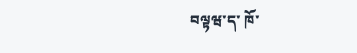བལྟཝ་ད་ ཁོ་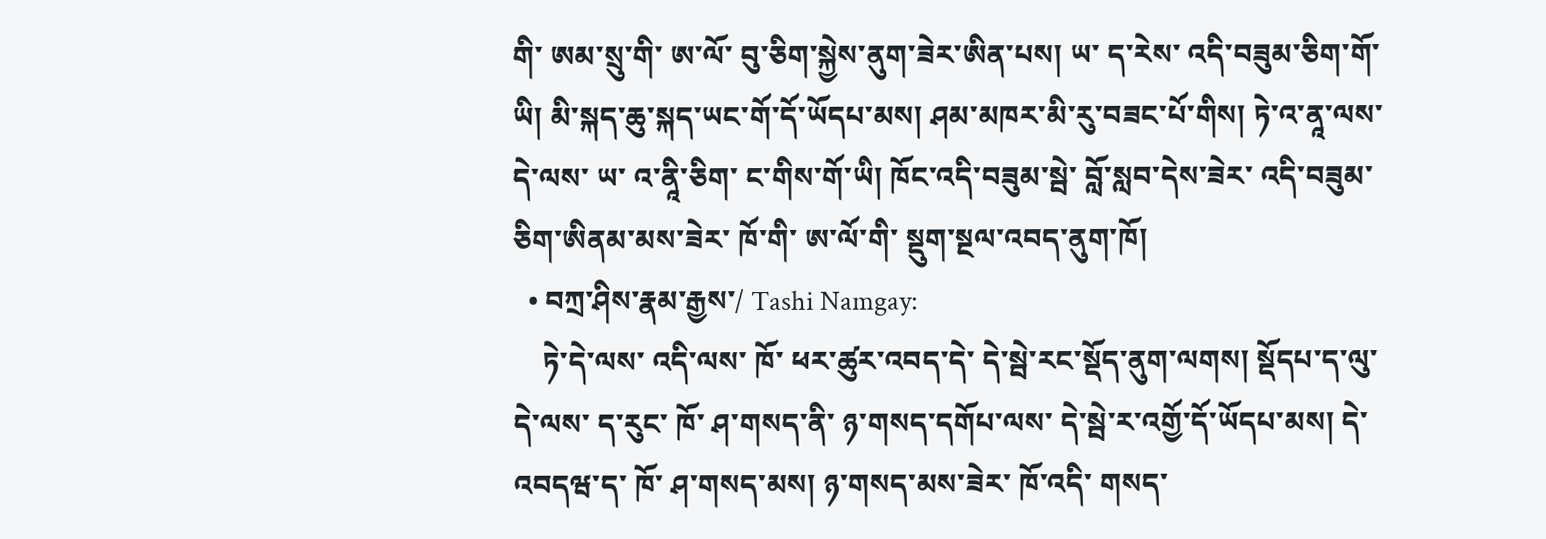གི་ ཨམ་སྲུ་གི་ ཨ་ལོ་ བུ་ཅིག་སྐྱེས་ནུག་ཟེར་ཨིན་པས། ཡ་ ད་རེས་ འདི་བཟུམ་ཅིག་གོ་ཡི། མི་སྐད་ཆུ་སྐད་ཡང་གོ་དོ་ཡོདཔ་མས། ཤམ་མཁར་མི་རུ་བཟང་པོ་གིས། ཏེ་འ་ནཱ་ལས་ དེ་ལས་ ཡ་ འ་ནཱི་ཅིག་ ང་གིས་གོ་ཡི། ཁོང་འདི་བཟུམ་སྦེ་ བློ་སླབ་དེས་ཟེར་ འདི་བཟུམ་ཅིག་ཨིནམ་མས་ཟེར་ ཁོ་གི་ ཨ་ལོ་གི་ སྡུག་སྔལ་འབད་ནུག་ཁོ།
  • བཀྲ་ཤིས་རྣམ་རྒྱས་/ Tashi Namgay:
    ཏེ་དེ་ལས་ འདི་ལས་ ཁོ་ ཕར་ཚུར་འབད་དེ་ དེ་སྦེ་རང་སྡོད་ནུག་ལགས། སྡོདཔ་ད་ལུ་ དེ་ལས་ ད་རུང་ ཁོ་ ཤ་གསད་ནི་ ཉ་གསད་དགོཔ་ལས་ དེ་སྦེ་ར་འགྱོ་དོ་ཡོདཔ་མས། དེ་འབདཝ་ད་ ཁོ་ ཤ་གསད་མས། ཉ་གསད་མས་ཟེར་ ཁོ་འདི་ གསད་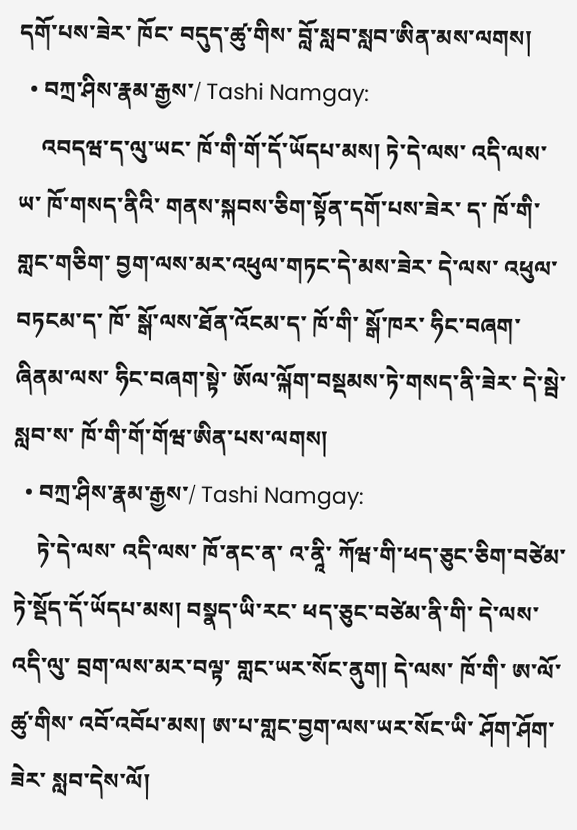དགོ་པས་ཟེར་ ཁོང་ བདུད་ཚུ་གིས་ བློ་སླབ་སླབ་ཨིན་མས་ལགས།
  • བཀྲ་ཤིས་རྣམ་རྒྱས་/ Tashi Namgay:
    འབདཝ་ད་ལུ་ཡང་ ཁོ་གི་གོ་དོ་ཡོདཔ་མས། ཏེ་དེ་ལས་ འདི་ལས་ ཡ་ ཁོ་གསད་ནིའི་ གནས་སྐབས་ཅིག་སྟོན་དགོ་པས་ཟེར་ ད་ ཁོ་གི་ གླང་གཅིག་ བྱག་ལས་མར་འཕུལ་གཏང་དེ་མས་ཟེར་ དེ་ལས་ འཕུལ་བཏངམ་ད་ ཁོ་ སྒོ་ལས་ཐོན་འོངམ་ད་ ཁོ་གི་ སྒོ་ཁར་ ཧིང་བཞག་ཞིནམ་ལས་ ཧིང་བཞག་སྟེ་ ཨོལ་ལྐོག་བསྡམས་ཏེ་གསད་ནི་ཟེར་ དེ་སྦེ་ སླབ་ས་ ཁོ་གི་གོ་གོཝ་ཨིན་པས་ལགས།
  • བཀྲ་ཤིས་རྣམ་རྒྱས་/ Tashi Namgay:
    ཏེ་དེ་ལས་ འདི་ལས་ ཁོ་ནང་ན་ འ་ནཱི་ ཀོཝ་གི་ཕད་ཅུང་ཅིག་བཙེམ་ཏེ་སྡོད་དོ་ཡོདཔ་མས། བསྣད་ཡི་རང་ ཕད་ཅུང་བཙེམ་ནི་གི་ དེ་ལས་ འདི་ལུ་ བྲག་ལས་མར་བལྟ་ གླང་ཡར་སོང་ནུག། དེ་ལས་ ཁོ་གི་ ཨ་ལོ་ཚུ་གིས་ འབོ་འབོཔ་མས། ཨ་པ་གླང་བྱག་ལས་ཡར་སོང་ཡི་ ཤོག་ཤོག་ཟེར་ སླབ་དེས་ལོ།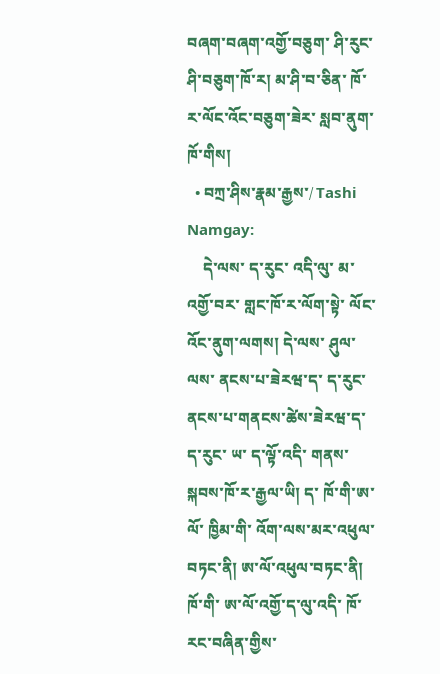བཞག་བཞག་འགྱོ་བཅུག་ ཤི་རུང་ཤི་བཅུག་ཁོ་ར། མ་ཤི་བ་ཅིན་ ཁོ་ར་ལོང་འོང་བཅུག་ཟེར་ སླབ་ནུག་ ཁོ་གིས།
  • བཀྲ་ཤིས་རྣམ་རྒྱས་/ Tashi Namgay:
    དེ་ལས་ ད་རུང་ འདི་ལུ་ མ་འགྱོ་བར་ གླང་ཁོ་ར་ལོག་སྟེ་ ལོང་འོང་ནུག་ལགས། དེ་ལས་ ཤུལ་ལས་ ནངས་པ་ཟེརཝ་ད་ ད་རུང་ ནངས་པ་གནངས་ཚེས་ཟེརཝ་ད་ ད་རུང་ ཡ་ ད་ལྟོ་འདི་ གནས་སྐབས་ཁོ་ར་རྒྱལ་ཡི། ད་ ཁོ་གི་ཨ་ལོ་ ཁྱིམ་གི་ འོག་ལས་མར་འཕུལ་བཏང་ནི། ཨ་ལོ་འཕུལ་བཏང་ནི། ཁོ་གི་ ཨ་ལོ་འགྱོ་ད་ལུ་འདི་ ཁོ་རང་བཞིན་གྱིས་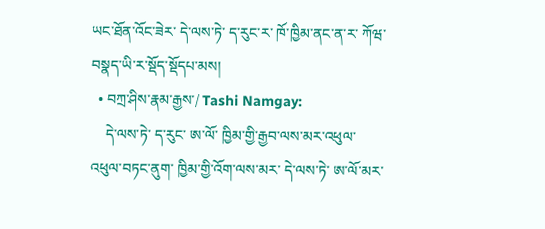ཡང་ཐོན་འོང་ཟེར་ དེ་ལས་ཏེ་ ད་རུང་ར་ ཁོ་ཁྱིམ་ནང་ན་ར་ ཀོཝ་བསྣད་ཡི་ར་སྡོད་སྡོདཔ་མས།
  • བཀྲ་ཤིས་རྣམ་རྒྱས་/ Tashi Namgay:
    དེ་ལས་ཏེ་ ད་རུང་ ཨ་ལོ་ ཁྱིམ་གྱི་རྒྱབ་ལས་མར་འཕུལ་ འཕུལ་བཏང་ནུག་ ཁྱིམ་གྱི་འོག་ལས་མར་ དེ་ལས་ཏེ་ ཨ་ལོ་མར་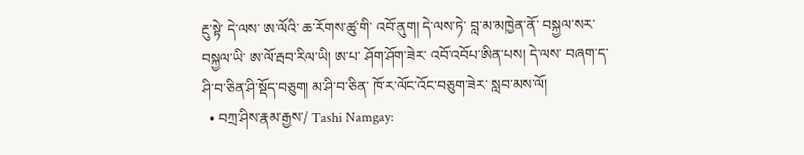རྔུ་སྟེ་ དེ་ལས་ ཨ་ལོའི་ ཆ་རོགས་ཚུ་གི་ འབོ་ནུག། དེ་ལས་ཏེ་ བླ་མ་མཁྱེན་ནོ་ བསྐྱལ་སར་བསྐྱལ་ཡི་ ཨ་ལོ་རྦབ་རིལ་ཡི། ཨ་པ་ ཤོག་ཤོག་ཟེར་ འབོ་འབོཔ་ཨིན་པས། དེ་ལས་ བཞག་ད་ ཤི་བ་ཅིན་ཤི་སྡོད་བཅུག། མ་ཤི་བ་ཅིན་ ཁོ་ར་ལོང་འོང་བཅུག་ཟེར་ སླབ་མས་ལོ།
  • བཀྲ་ཤིས་རྣམ་རྒྱས་/ Tashi Namgay: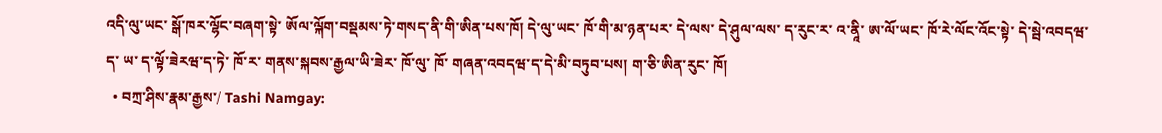འདི་ལུ་ཡང་ སྒོ་ཁར་ལྷོང་བཞག་སྟེ་ ཨོལ་ལྐོག་བསྡམས་ཏེ་གསད་ནི་གི་ཨིན་པས་ཁོ། དེ་ལུ་ཡང་ ཁོ་གི་མ་ཉན་པར་ དེ་ལས་ དེ་ཤུལ་ལས་ ད་རུང་ར་ འ་ནཱི་ ཨ་ལོ་ཡང་ ཁོ་རེ་ལོང་འོང་སྟེ་ དེ་སྦེ་འབདཝ་ད་ ཡ་ ད་ལྟོ་ཟེརཝ་ད་ཏེ་ ཁོ་ར་ གནས་སྐབས་རྒྱལ་ཡི་ཟེར་ ཁོ་ལུ་ ཁོ་ གཞན་འབདཝ་ད་དེ་མི་བཏུབ་པས། ག་ཅི་ཨིན་རུང་ ཁོ།
  • བཀྲ་ཤིས་རྣམ་རྒྱས་/ Tashi Namgay: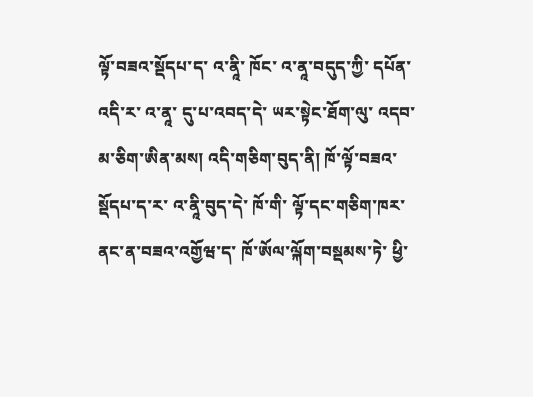ལྟོ་བཟའ་སྡོདཔ་ད་ འ་ནཱི་ ཁོང་ འ་ནཱ་བདུད་ཀྱི་ དཔོན་འདི་ར་ འ་ནཱ་ དུ་པ་འབད་དེ་ ཡར་སྟེང་ཐོག་ལུ་ འདབ་མ་ཅིག་ཨིན་མས། འདི་གཅིག་བུད་ནི། ཁོ་ལྟོ་བཟའ་སྡོདཔ་ད་ར་ འ་ནཱི་བུད་དེ་ ཁོ་གི་ ལྟོ་དང་གཅིག་ཁར་ནང་ན་བཟའ་འགྱོཝ་ད་ ཁོ་ཨོལ་ལྐོག་བསྡམས་ཏེ་ ཕྱི་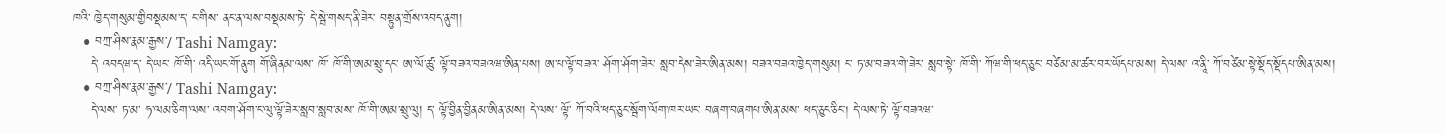ཁའི་ ཁྱེད་གསུམ་གྱིབསྡམས་ད་ ང་གིས་ ནང་ན་ལས་བསྡམས་ཏེ་ དེ་སྦེ་གསད་ནི་ཟེར་ བསྟུན་གྲོས་འབད་ནུག།
  • བཀྲ་ཤིས་རྣམ་རྒྱས་/ Tashi Namgay:
    དེ་ འབདཝ་ད་ དེ་ཡང་ ཁོ་གི་ འདི་ཡང་གོ་ནུག གོ་ཞིནམ་ལས་ ཁོ་ ཁོ་གི་ཨམ་སྲུ་དང་ ཨ་ལོ་ཚུ་ ལྟོ་བཟའ་བཟའཝ་ཨིན་པས། ཨ་པ་ལྟོ་བཟའ་ ཤོག་ཤོག་ཟེར་ སླབ་དེས་ཟེར་ཨིན་མས། བཟའ་བཟའ་ཁྱེད་གསུམ། ང་ ཏ་མ་བཟའ་གེ་ཟེར་ སླབ་སྟེ་ ཁོ་གི་ ཀོཝ་གི་ཕད་ཅུང་ བཙེམ་མ་ཚར་བར་ཡོདཔ་མས། དེ་ལས་ འ་ནཱི་ ཀོ་བཙེམ་སྟེ་སྡོད་སྡོདཔ་ཨིན་མས།
  • བཀྲ་ཤིས་རྣམ་རྒྱས་/ Tashi Namgay:
    དེ་ལས་ ཏ་མ་ ཧ་ལམ་ཅིག་ལས་ འབག་ཤོག་ང་ལུ་ལྟོ་ཟེར་སླབ་སླབ་མས་ ཁོ་གི་ཨམ་སྲུ་ལུ། ད་ ལྟོ་བྱིན་བྱིནམ་ཨིན་མས། དེ་ལས་ ལྟོ་ ཀོ་བའི་ཕད་ཅུང་སྦོག་ལོག་ཁར་ཡང་ བཞག་བཞགཔ་ཨིན་མས་ ཕད་ཅུང་ཅིང། དེ་ལས་ཏེ་ ལྟོ་བཟའཝ་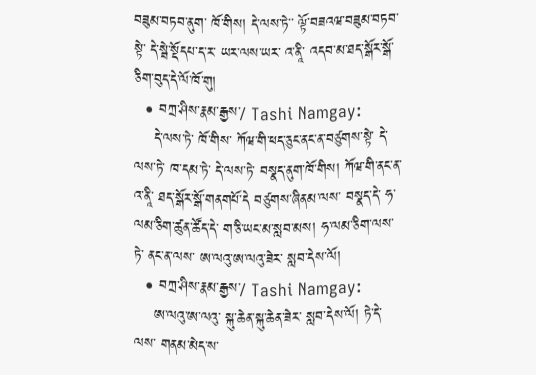བཟུམ་བཏབ་ནུག་ ཁོ་གིས། དེ་ལས་ཏེ་་ ལྟོ་བཟའཝ་བཟུམ་བཏབ་སྟེ་ དེ་སྦེ་སྡོདཔ་ད་ར་ ཡར་ལས་ཡར་ འ་ནཱི་ འདབ་མ་ཐད་སྒོར་སྒོ་ཅིག་བུད་དེ་ལོ་ཁོ་གུ།
  • བཀྲ་ཤིས་རྣམ་རྒྱས་/ Tashi Namgay:
    དེ་ལས་ཏེ་ ཁོ་གིས་ ཀོཝ་གི་ཕད་ཅུང་ནང་ན་བཙུགས་སྟེ་ དེ་ལས་ཏེ་ ཁ་དམ་ཏེ་ དེ་ལས་ཏེ་ བསྣད་ནུག་ཁོ་གིས། ཀོཝ་གི་ནང་ན་ འ་ནཱི་ ཐད་སྒོར་སྒོ་གནགཔོ་དེ བཙུགས་ཞིནམ་ལས་ བསྣད་དེ་ ཧ་ལམ་ཅིག་ཚུན་ཚོད་དེ་ ག་ཅི་ཡང་མ་སླབ་མས། ཧ་ལམ་ཅིག་ལས་ཏེ་ ནང་ན་ལས་ ཨ་ལའུ་ཨ་ལའུ་ཟེར་ སླབ་དེས་ལོ།
  • བཀྲ་ཤིས་རྣམ་རྒྱས་/ Tashi Namgay:
    ཨ་ལའུ་ཨ་ལའུ་ སྐུ་ཆེན་སྐུ་ཆེན་ཟེར་ སླབ་དེས་ལོ། ཏེ་དེ་ལས་ གནམ་མེད་ས་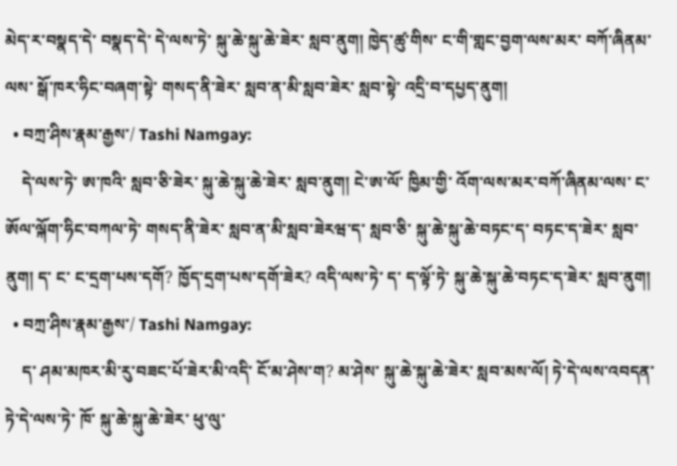མེད་ར་བསྣད་དེ་ བསྣད་དེ་ དེ་ལས་ཏེ་ སྐུ་ཆེ་སྐུ་ཆེ་ཟེར་ སླབ་ནུག། ཁྱེད་ཚུ་གིས་ ང་གི་གླང་བྱག་ལས་མར་ བཀོ་ཞིནམ་ལས་ སྒོ་ཁར་ཧིང་བཞག་སྟེ་ གསད་ནི་ཟེར་ སླབ་ན་མི་སླབ་ཟེར་ སླབ་སྟེ་ འདྲི་བ་དཔྱད་ནུག།
  • བཀྲ་ཤིས་རྣམ་རྒྱས་/ Tashi Namgay:
    དེ་ལས་ཏེ་ ཨ་ཁའི་ སླབ་ཅི་ཟེར་ སྐུ་ཆེ་སྐུ་ཆེ་ཟེར་ སླབ་ནུག། ངེ་ཨ་ལོ་ ཁྱིམ་གྱི་ འོག་ལས་མར་བཀོ་ཞིནམ་ལས་ ང་ ཨོལ་ལྐོག་ཧིང་བཀལ་ཏེ་ གསད་ནི་ཟེར་ སླབ་ན་མི་སླབ་ཟེརཝ་ད་ སླབ་ཅི་ སྐུ་ཆེ་སྐུ་ཆེ་བཏང་ད་ བཏང་ད་ཟེར་ སླབ་ནུག། ད་ ང་ ང་དྲག་པས་དགོ? ཁྱོད་དྲག་པས་དགོ་ཟེར? འདི་ལས་ཏེ་ ད་ ད་ལྟོ་ཏེ་ སྐུ་ཆེ་སྐུ་ཆེ་བཏང་ད་ཟེར་ སླབ་ནུག།
  • བཀྲ་ཤིས་རྣམ་རྒྱས་/ Tashi Namgay:
    ད་ ཤམ་མཁར་མི་རུ་བཟང་པོ་ཟེར་མི་འདི་ ངོ་མ་ཤེས་ག? མ་ཤེས་ སྐུ་ཆེ་སྐུ་ཆེ་ཟེར་ སླབ་མས་ལོ། ཏེ་དེ་ལས་འབདན་ ཏེ་དེ་ལས་ཏེ་ ཁོ་ སྐུ་ཆེ་སྐུ་ཆེ་ཟེར་ ཕུ་ལུ་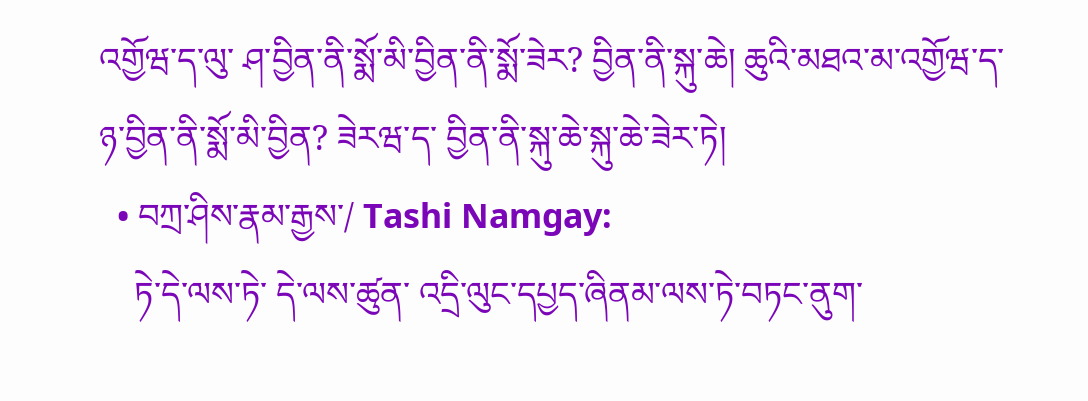འགྱོཝ་ད་ལུ་ ཤ་བྱིན་ནི་སྨོ་མི་བྱིན་ནི་སྨོ་ཟེར? བྱིན་ནི་སྐུ་ཆེ། ཆུའི་མཐའ་མ་འགྱོཝ་ད་ ཉ་བྱིན་ནི་སྨོ་མི་བྱིན? ཟེརཝ་ད་ བྱིན་ནི་སྐུ་ཆེ་སྐུ་ཆེ་ཟེར་ཏེ།
  • བཀྲ་ཤིས་རྣམ་རྒྱས་/ Tashi Namgay:
    ཏེ་དེ་ལས་ཏེ་ དེ་ལས་ཚུན་ འདྲི་ལུང་དཔྱད་ཞིནམ་ལས་ཏེ་བཏང་ནུག་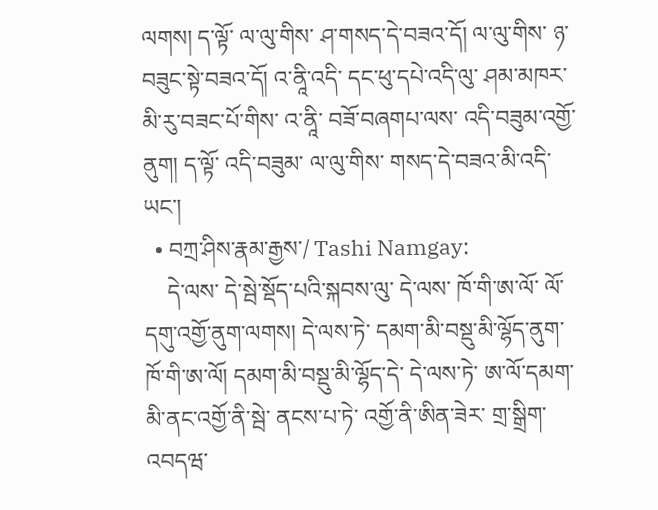ལགས། ད་ལྟོ་ ལ་ལུ་གིས་ ཤ་གསད་དེ་བཟའ་དོ། ལ་ལུ་གིས་ ཉ་བཟུང་སྟེ་བཟའ་དོ། འ་ནཱི་འདི་ དང་ཕུ་དཔེ་འདི་ལུ་ ཤམ་མཁར་མི་རུ་བཟང་པོ་གིས་ འ་ནཱི་ བཟོ་བཞགཔ་ལས་ འདི་བཟུམ་འགྱོ་ནུག། ད་ལྟོ་ འདི་བཟུམ་ ལ་ལུ་གིས་ གསད་དེ་བཟའ་མི་འདི་ཡང་།
  • བཀྲ་ཤིས་རྣམ་རྒྱས་/ Tashi Namgay:
    དེ་ལས་ དེ་སྦེ་སྡོད་པའི་སྐབས་ལུ་ དེ་ལས་ ཁོ་གི་ཨ་ལོ་ ལོ་དགུ་འགྱོ་ནུག་ལགས། དེ་ལས་ཏེ་ དམག་མི་བསྡུ་མི་ལྷོད་ནུག་ ཁོ་གི་ཨ་ལོ། དམག་མི་བསྡུ་མི་ལྷོད་དེ་ དེ་ལས་ཏེ་ ཨ་ལོ་དམག་མི་ནང་འགྱོ་ནི་སྦེ་ ནངས་པ་ཏེ་ འགྱོ་ནི་ཨིན་ཟེར་ གྲ་སྒྲིག་འབདཝ་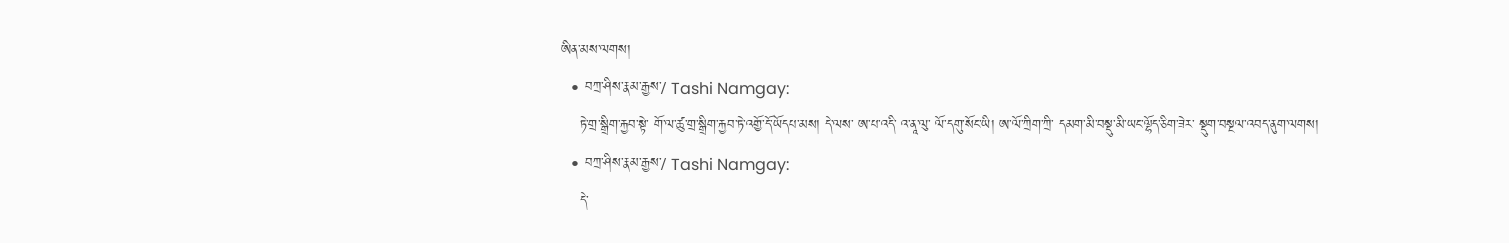ཨིན་མས་ལགས།
  • བཀྲ་ཤིས་རྣམ་རྒྱས་/ Tashi Namgay:
    ཏེ་གྲ་སྒྲིག་རྐྱབ་སྟེ་ གོ་ལ་ཚུ་གྲ་སྒྲིག་རྐྱབ་ཏེ་འགྱོ་དོ་ཡོདཔ་མས། དེ་ལས་ ཨ་པ་འདི་ འ་ནཱ་ལུ་ ལོ་དགུ་སོང་ཡི། ཨ་ལོ་ཀྲིག་ཀྲི་ དམག་མི་བསྡུ་མི་ཡང་ལྷོད་ཅིག་ཟེར་ སྡུག་བསྔལ་འབད་ནུག་ལགས།
  • བཀྲ་ཤིས་རྣམ་རྒྱས་/ Tashi Namgay:
    དེ་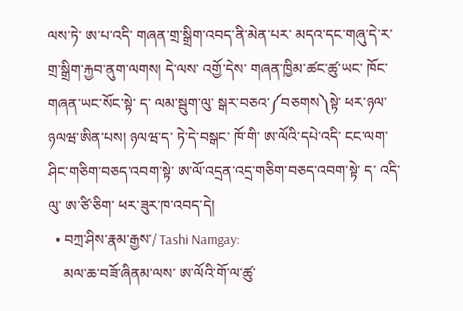ལས་ཏེ་ ཨ་པ་འདི་ གཞན་གྲ་སྒྲིག་འབད་ནི་མེན་པར་ མདའ་དང་གཞུ་དེ་ར་ གྲ་སྒྲིག་རྐྱབ་ནུག་ལགས། དེ་ལས་ འགྱོ་དེས་ གཞན་ཁྱིམ་ཚང་ཚུ་ཡང་ ཁོང་ གཞན་ཡང་སོང་སྟེ་ ད་ ལམ་སྦུག་ལུ་ སྒར་བཅའ་༼བཅགས༽སྟེ་ ཕར་ཉལ་ཉལཝ་ཨིན་པས། ཉལཝ་ད་ ཏེ་དེ་བསྒང་ ཁོ་གི་ ཨ་ལོའི་དཔེ་འདི་ ངང་ལག་ཤིང་གཅིག་བཅད་འབག་སྟེ་ ཨ་ལོ་འདྲན་འདྲ་གཅིག་བཅད་འབག་སྟེ་ ད་ འདི་ལུ་ ཨ་ཙི་ཅིག་ ཕར་ཟུར་ཁ་འབད་དེ།
  • བཀྲ་ཤིས་རྣམ་རྒྱས་/ Tashi Namgay:
    མལ་ཆ་བཟོ་ཞིནམ་ལས་ ཨ་ལོའི་གོ་ལ་ཚུ་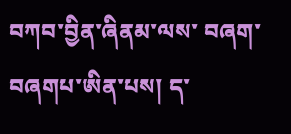བཀབ་བྱིན་ཞིནམ་ལས་ བཞག་བཞགཔ་ཨིན་པས། ད་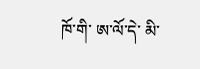ཁོ་གི་ ཨ་ལོ་དེ་ མི་